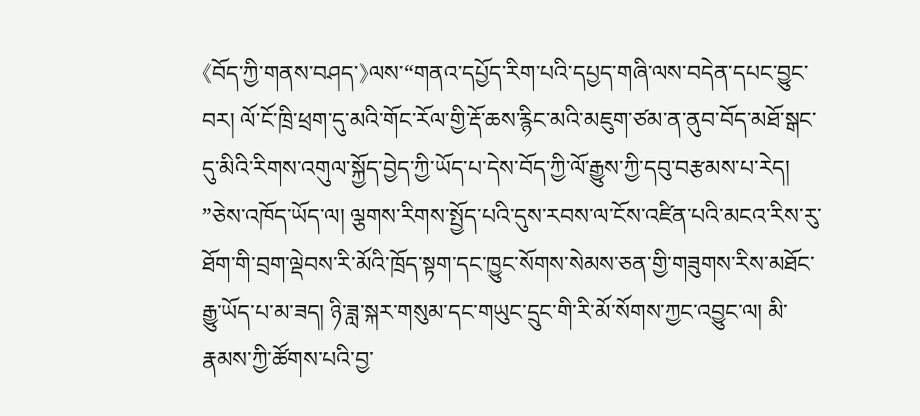《བོད་ཀྱི་གནས་བཤད་》ལས་“གནའ་དཔྱོད་རིག་པའི་དཔྱད་གཞི་ལས་བདེན་དཔང་བྱུང་བར། ལོ་ངོ་ཁྲི་ཕྲག་དུ་མའི་གོང་རོལ་གྱི་རྡོ་ཆས་རྙིང་མའི་མཇུག་ཙམ་ན་ནུབ་བོད་མཐོ་སྒང་དུ་མིའི་རིགས་འགུལ་སྐྱོད་བྱེད་ཀྱི་ཡོད་པ་དེས་བོད་ཀྱི་ལོ་རྒྱུས་ཀྱི་དབུ་བརྩམས་པ་རེད། ”ཅེས་འཁོད་ཡོད་ལ། ལྕགས་རིགས་སྤྱོད་པའི་དུས་རབས་ལ་ངོས་འཛིན་པའི་མངའ་རིས་རུ་ཐོག་གི་བྲག་ལྡེབས་རི་མོའི་ཁྲོད་སྟག་དང་ཁྱུང་སོགས་སེམས་ཅན་གྱི་གཟུགས་རིས་མཐོང་རྒྱུ་ཡོད་པ་མ་ཟད། ཉི་ཟླ་སྐར་གསུམ་དང་གཡུང་དྲུང་གི་རི་མོ་སོགས་ཀྱང་འབྱུང་ལ། མི་རྣམས་ཀྱི་ཚོགས་པའི་བྱ་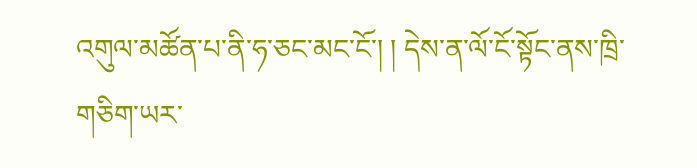འགུལ་མཚོན་པ་ནི་ཧ་ཅང་མང་ངོ་། ། དེས་ན་ལོ་ངོ་སྟོང་ནས་ཁྲི་གཅིག་ཡར་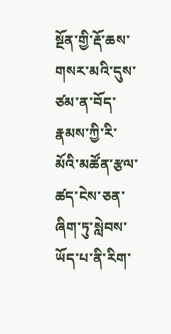སྔོན་གྱི་རྡོ་ཆས་གསར་མའི་དུས་ཙམ་ན་བོད་རྣམས་ཀྱི་རི་མོའི་མཚོན་རྩལ་ཚད་ངེས་ཅན་ཞིག་ཏུ་སླེབས་ཡོད་པ་ནི་རིག་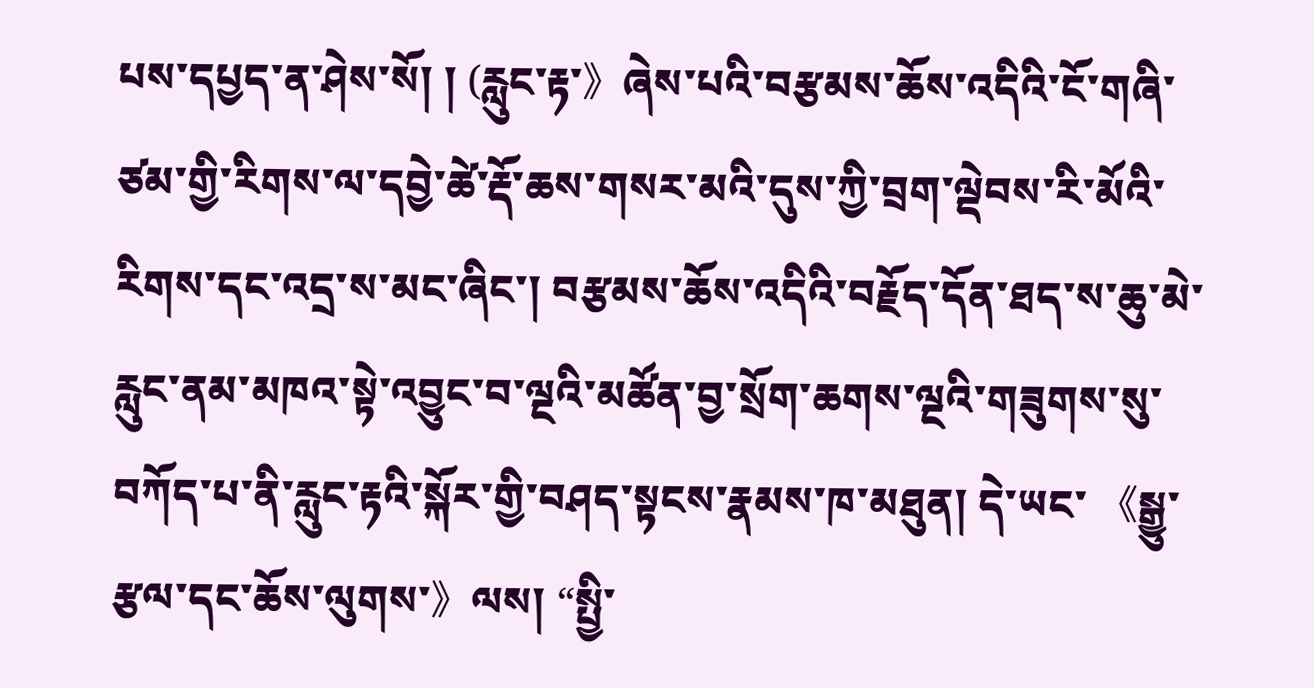པས་དཔྱད་ན་ཤེས་སོ། ། (རླུང་རྟ་》ཞེས་པའི་བརྩམས་ཆོས་འདིའི་ངོ་གཞི་ཙམ་གྱི་རིགས་ལ་དབྱེ་ཚེ་རྡོ་ཆས་གསར་མའི་དུས་ཀྱི་བྲག་ལྡེབས་རི་མོའི་རིགས་དང་འདྲ་ས་མང་ཞིང་། བརྩམས་ཆོས་འདིའི་བརྗོད་དོན་ཐད་ས་ཆུ་མེ་རླུང་ནམ་མཁའ་སྟེ་འབྱུང་བ་ལྔའི་མཚོན་བྱ་སྲོག་ཆགས་ལྔའི་གཟུགས་སུ་བཀོད་པ་ནི་རླུང་རྟའི་སྐོར་གྱི་བཤད་སྟངས་རྣམས་ཁ་མཐུན། དེ་ཡང་ 《སྒྱུ་རྩལ་དང་ཆོས་ལུགས་》ལས། “སྤྱི་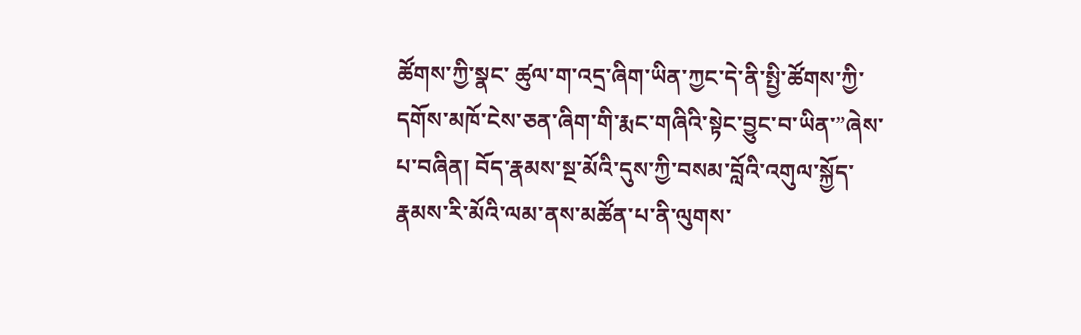ཚོགས་ཀྱི་སྣང་ ཚུལ་ག་འདྲ་ཞིག་ཡིན་ཀྱང་དེ་ནི་སྤྱི་ཚོགས་ཀྱི་དགོས་མཁོ་ངེས་ཅན་ཞིག་གི་རྨང་གཞིའི་སྟེང་བྱུང་བ་ཡིན་”ཞེས་པ་བཞིན། བོད་རྣམས་སྔ་མོའི་དུས་ཀྱི་བསམ་བློའི་འགུལ་སྐྱོད་རྣམས་རི་མོའི་ལམ་ནས་མཚོན་པ་ནི་ལུགས་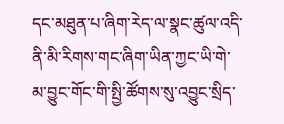དང་མཐུན་པ་ཞིག་རེད་ལ་སྣང་ཚུལ་འདི་ནི་མི་རིགས་གང་ཞིག་ཡིན་ཀྱང་ཡི་གེ་མ་བྱུང་གོང་གི་སྤྱི་ཚོགས་སུ་འབྱུང་སྲིད་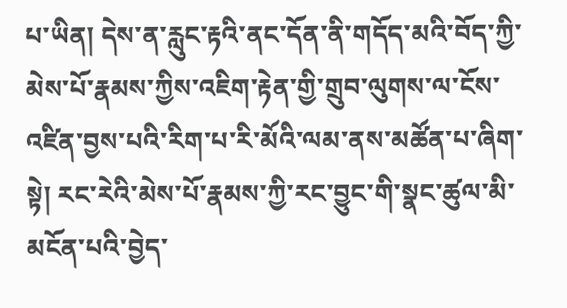པ་ཡིན། དེས་ན་རླུང་རྟའི་ནང་དོན་ནི་གདོད་མའི་བོད་ཀྱི་མེས་པོ་རྣམས་ཀྱིས་འཇིག་རྟེན་གྱི་གྲུབ་ལུགས་ལ་ངོས་འཛིན་བྱས་པའི་རིག་པ་རི་མོའི་ལམ་ནས་མཚོན་པ་ཞིག་སྟེ། རང་རེའི་མེས་པོ་རྣམས་ཀྱི་རང་བྱུང་གི་སྣང་ཚུལ་མི་མངོན་པའི་བྱེད་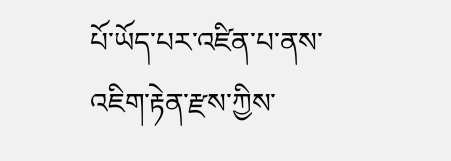པོ་ཡོད་པར་འཛིན་པ་ནས་འཇིག་རྟེན་རྫས་ཀྱིས་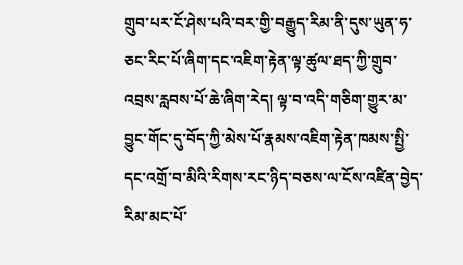གྲུབ་པར་ངོ་ཤེས་པའི་བར་གྱི་བརྒྱུད་རིམ་ནི་དུས་ཡུན་ཧ་ཅང་རིང་པོ་ཞིག་དང་འཇིག་རྟེན་ལྟ་ཚུལ་ཐད་ཀྱི་གྲུབ་འབྲས་རླབས་པོ་ཆེ་ཞིག་རེད། ལྟ་བ་འདི་གཅིག་གྱུར་མ་བྱུང་གོང་དུ་བོད་ཀྱི་མེས་པོ་རྣམས་འཇིག་རྟེན་ཁམས་སྤྱི་དང་འགྲོ་བ་མིའི་རིགས་རང་ཉིད་བཅས་ལ་ངོས་འཛིན་བྱེད་རིམ་མང་པོ་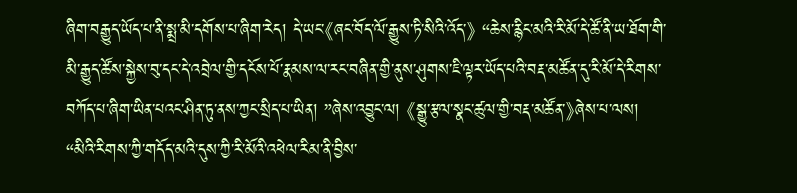ཞིག་བརྒྱུད་ཡོད་པ་ནི་སྨྲ་མི་དགོས་པ་ཞིག་རེད། དེ་ཡང་《ཞང་བོད་ལོ་རྒྱུས་ཏི་སིའི་འོད་》 “ཆེས་རྙིང་མའི་རི་མོ་དེ་ཚོ་ནི་ཡ་ཐོག་གི་མི་རྒྱུད་ཚོས་སྐྱེས་བུ་དང་དེ་འབྲེལ་གྱི་དངོས་པོ་རྣམས་ལ་རང་བཞིན་གྱི་ནུས་ཤུགས་ཇི་ལྟར་ཡོད་པའི་བརྡ་མཚོན་དུ་རི་མོ་དེ་རིགས་བཀོད་པ་ཞིག་ཡིན་པའང་ཤིན་ཏུ་ནས་ཀྱང་སྲིད་པ་ཡིན། ”ཞེས་འབྱུང་ལ། 《སྒྱུ་རྩལ་སྣང་ཚུལ་གྱི་བརྡ་མཚོན་》ཞེས་པ་ལས། “མིའི་རིགས་ཀྱི་གདོད་མའི་དུས་ཀྱི་རི་མོའི་འཕེལ་རིམ་ནི་བྱིས་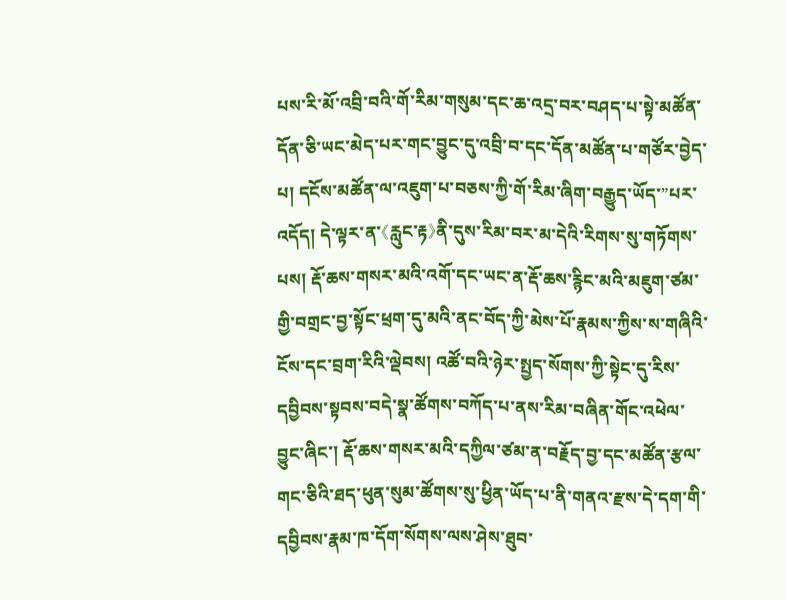པས་རི་མོ་འབྲི་བའི་གོ་རིམ་གསུམ་དང་ཆ་འདྲ་བར་བཤད་པ་སྟེ་མཚོན་དོན་ཅི་ཡང་མེད་པར་གང་བྱུང་དུ་འབྲི་བ་དང་དོན་མཚོན་པ་གཙོར་བྱེད་པ། དངོས་མཚོན་ལ་འཇུག་པ་བཅས་ཀྱི་གོ་རིམ་ཞིག་བརྒྱུད་ཡོད་”པར་འདོད། དེ་ལྟར་ན་《རླུང་རྟ》ནི་དུས་རིམ་བར་མ་དེའི་རིགས་སུ་གཏོགས་པས། རྡོ་ཆས་གསར་མའི་འགོ་དང་ཡང་ན་རྡོ་ཆས་རྙིང་མའི་མཇུག་ཙམ་གྱི་བགྲང་བྱ་སྟོང་ཕྲག་དུ་མའི་ནང་བོད་ཀྱི་མེས་པོ་རྣམས་ཀྱིས་ས་གཞིའི་ངོས་དང་བྲག་རིའི་ལྡེབས། འཚོ་བའི་ཉེར་སྤྱད་སོགས་ཀྱི་སྟེང་དུ་རིས་དབྱིབས་སྟབས་བདེ་སྣ་ཚོགས་བཀོད་པ་ནས་རིམ་བཞིན་གོང་འཕེལ་བྱུང་ཞིང་། རྡོ་ཆས་གསར་མའི་དཀྱིལ་ཙམ་ན་བརྗོད་བྱ་དང་མཚོན་རྩལ་གང་ཅིའི་ཐད་ཕུན་སུམ་ཚོགས་སུ་ཕྱིན་ཡོད་པ་ནི་གནའ་རྫས་དེ་དག་གི་དབྱིབས་རྣམ་ཁ་དོག་སོགས་ལས་ཤེས་ཐུབ་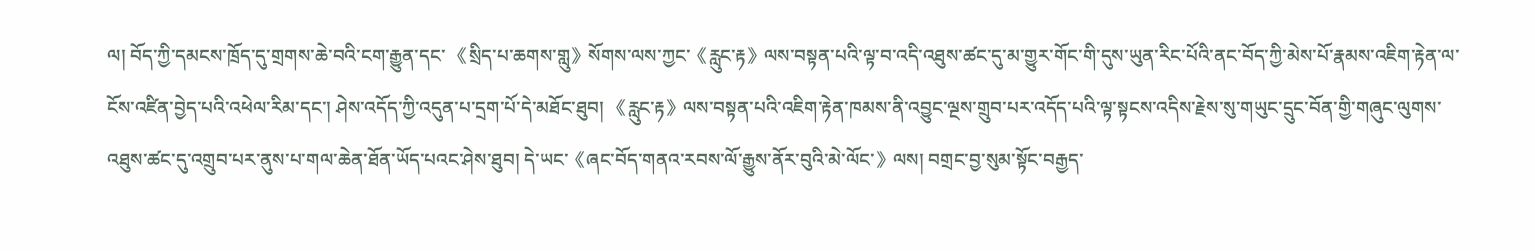ལ། བོད་ཀྱི་དམངས་ཁྲོད་དུ་གྲགས་ཆེ་བའི་ངག་རྒྱུན་དང་ 《སྲིད་པ་ཆགས་གླུ》སོགས་ལས་ཀྱང་《རླུང་རྟ》ལས་བསྟན་པའི་ལྟ་བ་འདི་འཐུས་ཚང་དུ་མ་གྱུར་གོང་གི་དུས་ཡུན་རིང་པོའི་ནང་བོད་ཀྱི་མེས་པོ་རྣམས་འཇིག་རྟེན་ལ་ངོས་འཛིན་བྱེད་པའི་འཕེལ་རིམ་དང་། ཤེས་འདོད་ཀྱི་འདུན་པ་དྲག་པོ་དེ་མཐོང་ཐུབ། 《རླུང་རྟ》ལས་བསྟན་པའི་འཇིག་རྟེན་ཁམས་ནི་འབྱུང་ལྔས་གྲུབ་པར་འདོད་པའི་ལྟ་སྟངས་འདིས་རྗེས་སུ་གཡུང་དྲུང་བོན་གྱི་གཞུང་ལུགས་འཐུས་ཚང་དུ་འགྲུབ་པར་ནུས་པ་གལ་ཆེན་ཐོན་ཡོད་པའང་ཤེས་ཐུབ། དེ་ཡང་《ཞང་བོད་གནའ་རབས་ལོ་རྒྱུས་ནོར་བུའི་མེ་ལོང་》ལས། བགྲང་བྱ་སུམ་སྟོང་བརྒྱད་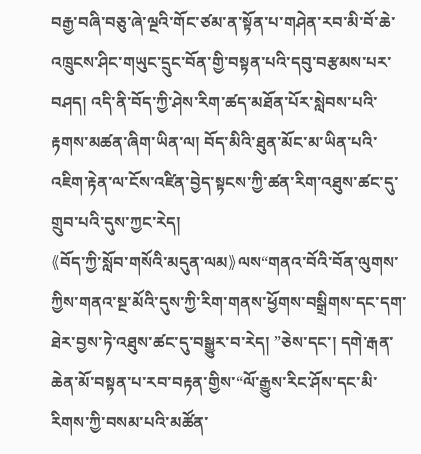བརྒྱ་བཞི་བཅུ་ཞེ་ལྔའི་གོང་ཙམ་ན་སྟོན་པ་གཤེན་རབ་མི་བོ་ཆེ་འཁྲུངས་ཤིང་གཡུང་དྲུང་བོན་གྱི་བསྟན་པའི་དབུ་བརྩམས་པར་བཤད། འདི་ནི་བོད་ཀྱི་ཤེས་རིག་ཚད་མཐོན་པོར་སླེབས་པའི་རྟགས་མཚན་ཞིག་ཡིན་ལ། བོད་མིའི་ཐུན་མོང་མ་ཡིན་པའི་འཇིག་རྟེན་ལ་ངོས་འཛིན་བྱེད་སྟངས་ཀྱི་ཚན་རིག་འཐུས་ཚང་དུ་གྲུབ་པའི་དུས་ཀྱང་རེད།
《བོད་ཀྱི་སློབ་གསོའི་མདུན་ལམ》ལས“གནའ་བོའི་བོན་ལུགས་ཀྱིས་གནའ་སྔ་མོའི་དུས་ཀྱི་རིག་གནས་ཕྱོགས་བསྒྲིགས་དང་དག་ཐེར་བྱས་ཏེ་འཐུས་ཚང་དུ་བསྒྱུར་བ་རེད། ”ཅེས་དང་། དགེ་རྒན་ཆེན་མོ་བསྟན་པ་རབ་བརྟན་གྱིས་“ལོ་རྒྱུས་རིང་ཤོས་དང་མི་རིགས་ཀྱི་བསམ་པའི་མཚོན་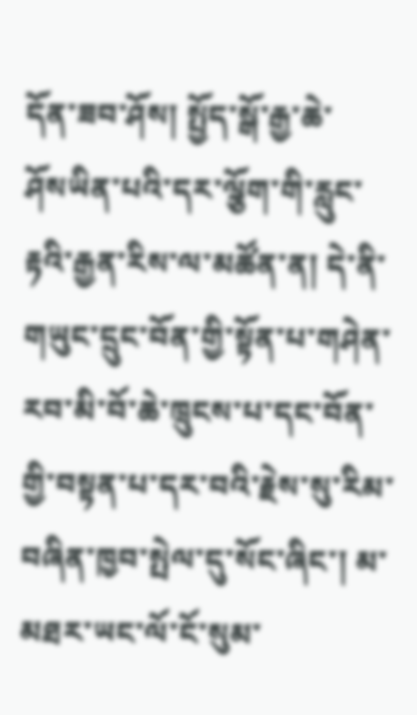དོན་ཟབ་ཤོས། སྤྱོད་སྒོ་རྒྱ་ཆེ་ཤོསཡིན་པའི་དར་ལྕོག་གི་རླུང་རྟའི་རྒྱན་རིས་ལ་མཚོན་ན། དེ་ནི་གཡུང་དྲུང་བོན་གྱི་སྟོན་པ་གཤེན་རབ་མི་བོ་ཆེ་ཁྲུངས་པ་དང་བོན་གྱི་བསྟན་པ་དར་བའི་རྗེས་སུ་རིམ་བཞིན་ཁྱབ་སྤེལ་དུ་སོང་ཞིང་། མ་མཐར་ཡང་ལོ་ངོ་སུམ་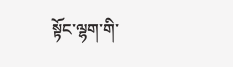སྟོང་ལྷག་གི་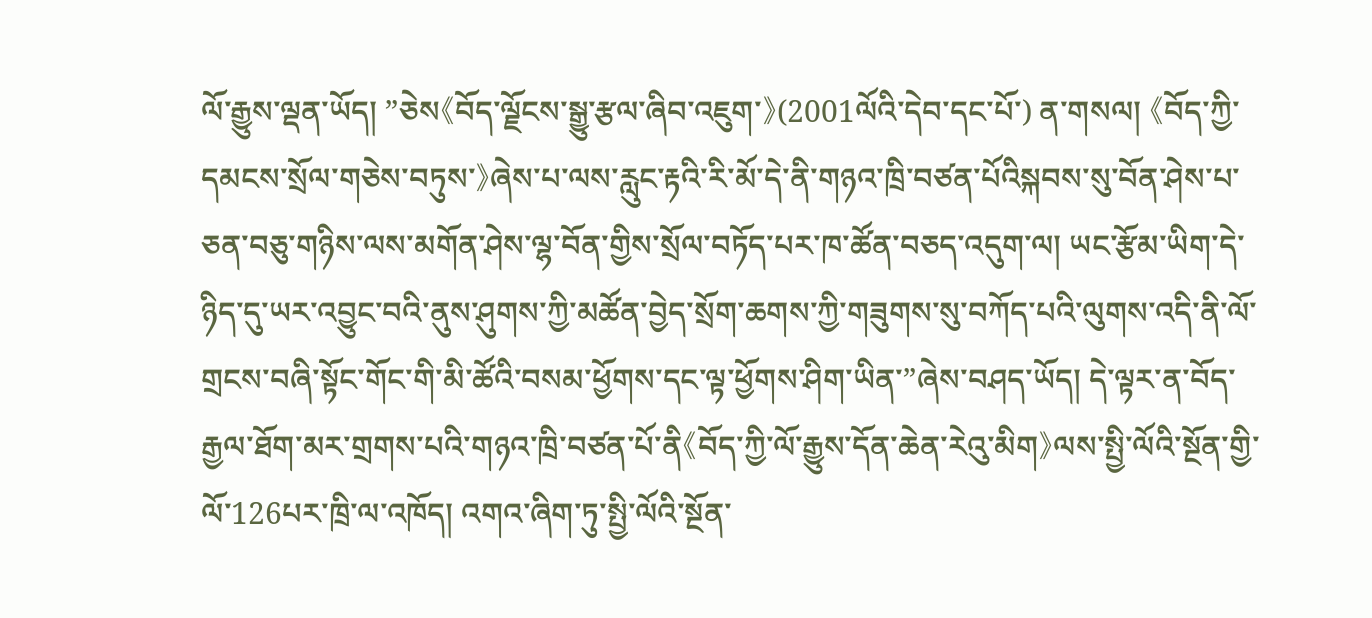ལོ་རྒྱུས་ལྡན་ཡོད། ”ཅེས《བོད་ལྗོངས་སྒྱུ་རྩལ་ཞིབ་འཇུག་》(2001ལོའི་དེབ་དང་པོ་) ན་གསལ། 《བོད་ཀྱི་དམངས་སྲོལ་གཅེས་བཏུས་》ཞེས་པ་ལས་རླུང་རྟའི་རི་མོ་དེ་ནི་གཉའ་ཁྲི་བཙན་པོའིསྐབས་སུ་བོན་ཤེས་པ་ཅན་བཅུ་གཉིས་ལས་མགོན་ཤེས་ལྷ་བོན་གྱིས་སྲོལ་བཏོད་པར་ཁ་ཚོན་བཅད་འདུག་ལ། ཡང་རྩོམ་ཡིག་དེ་ཉིད་དུ་ཡར་འབྱུང་བའི་ནུས་ཤུགས་ཀྱི་མཚོན་བྱེད་སྲོག་ཆགས་ཀྱི་གཟུགས་སུ་བཀོད་པའི་ལུགས་འདི་ནི་ལོ་གྲངས་བཞི་སྟོང་གོང་གི་མི་ཚོའི་བསམ་ཕྱོགས་དང་ལྟ་ཕྱོགས་ཤིག་ཡིན་”ཞེས་བཤད་ཡོད། དེ་ལྟར་ན་བོད་རྒྱལ་ཐོག་མར་གྲགས་པའི་གཉའ་ཁྲི་བཙན་པོ་ནི《བོད་ཀྱི་ལོ་རྒྱུས་དོན་ཆེན་རེའུ་མིག》ལས་སྤྱི་ལོའི་སྔོན་གྱི་ལོ་126པར་ཁྲི་ལ་འཁོད། འགའ་ཞིག་ཏུ་སྤྱི་ལོའི་སྔོན་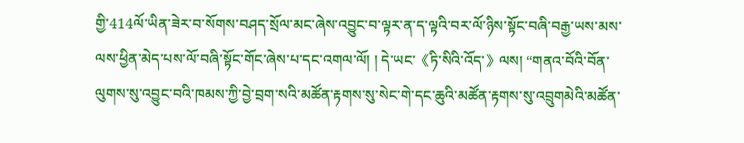གྱི་414ལོ་ཡིན་ཟེར་བ་སོགས་བཤད་སྲོལ་མང་ཞེས་འབྱུང་བ་ལྟར་ན་ད་ལྟའི་བར་ལོ་ཉིས་སྟོང་བཞི་བརྒྱ་ཡས་མས་ལས་ཕྱིན་མེད་པས་ལོ་བཞི་སྟོང་གོང་ཞེས་པ་དང་འགལ་ལོ། ། དེ་ཡང་《ཏི་སིའི་འོད་》ལས། “གནའ་བོའི་བོན་ལུགས་སུ་འབྱུང་བའི་ཁམས་ཀྱི་བྱེ་བྲག་སའི་མཚོན་རྟགས་སུ་སེང་གེ་དང་ཆུའི་མཚོན་རྟགས་སུ་འབྲུགམེའི་མཚོན་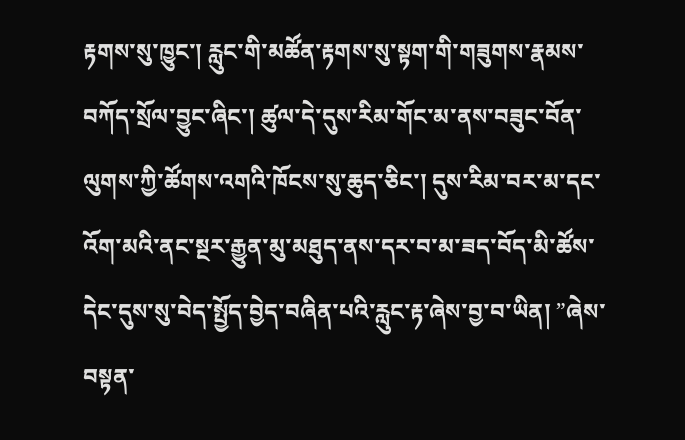རྟགས་སུ་ཁྱུང་། རླུང་གི་མཚོན་རྟགས་སུ་སྟག་གི་གཟུགས་རྣམས་བཀོད་སྲོལ་བྱུང་ཞིང་། ཚུལ་དེ་དུས་རིམ་གོང་མ་ནས་བཟུང་བོན་ལུགས་ཀྱི་ཚོགས་འགའི་ཁོངས་སུ་ཆུད་ཅིང་། དུས་རིམ་བར་མ་དང་འོག་མའི་ནང་སྔར་རྒྱུན་མུ་མཐུད་ནས་དར་བ་མ་ཟད་བོད་མི་ཚོས་དེང་དུས་སུ་བེད་སྤྱོད་བྱེད་བཞིན་པའི་རླུང་རྟ་ཞེས་བྱ་བ་ཡིན། ”ཞེས་བསྟན་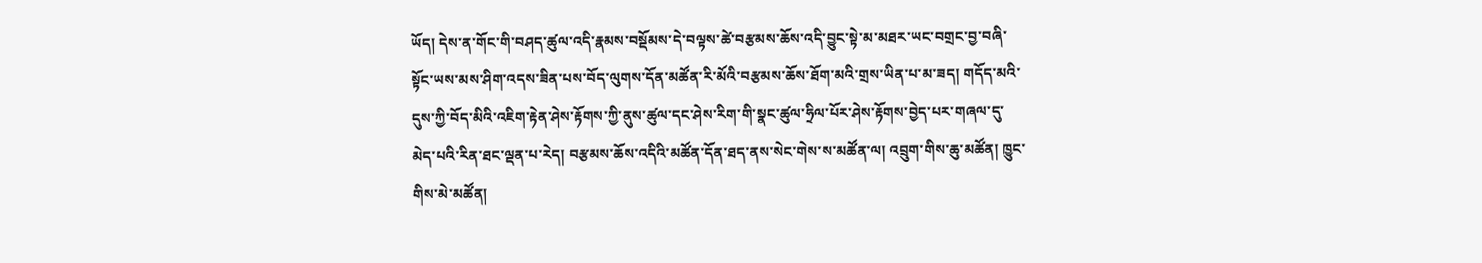ཡོད། དེས་ན་གོང་གི་བཤད་ཚུལ་འདི་རྣམས་བསྡོམས་དེ་བལྟས་ཚེ་བརྩམས་ཆོས་འདི་བྱུང་སྟེ་མ་མཐར་ཡང་བགྲང་བྱ་བཞི་སྟོང་ཡས་མས་ཤིག་འདས་ཟིན་པས་བོད་ལུགས་དོན་མཚོན་རི་མོའི་བརྩམས་ཆོས་ཐོག་མའི་གྲས་ཡིན་པ་མ་ཟད། གདོད་མའི་དུས་ཀྱི་བོད་མིའི་འཇིག་རྟེན་ཤེས་རྟོགས་ཀྱི་ནུས་ཚུལ་དང་ཤེས་རིག་གི་སྣང་ཚུལ་ཧྲིལ་པོར་ཤེས་རྟོགས་བྱེད་པར་གཞལ་དུ་མེད་པའི་རིན་ཐང་ལྡན་པ་རེད། བརྩམས་ཆོས་འདིའི་མཚོན་དོན་ཐད་ནས་སེང་གེས་ས་མཚོན་ལ། འབྲུག་གིས་ཆུ་མཚོན། ཁྱུང་གིས་མེ་མཚོན།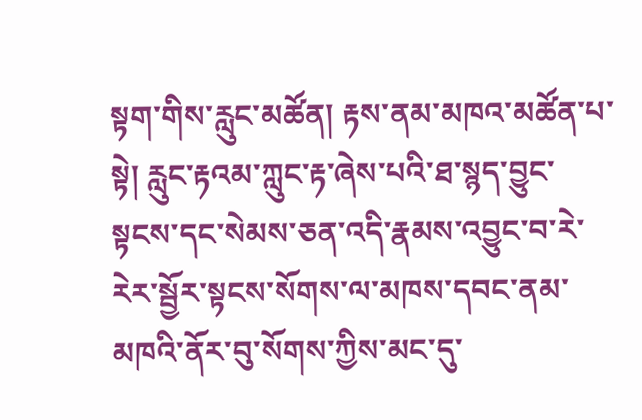སྟག་གིས་རླུང་མཚོན། རྟས་ནམ་མཁའ་མཚོན་པ་སྟེ། རླུང་རྟའམ་ཀླུང་རྟ་ཞེས་པའི་ཐ་སྙད་བྱུང་སྟངས་དང་སེམས་ཅན་འདི་རྣམས་འབྱུང་བ་རེ་རེར་སྦྱོར་སྟངས་སོགས་ལ་མཁས་དབང་ནམ་མཁའི་ནོར་བུ་སོགས་ཀྱིས་མང་དུ་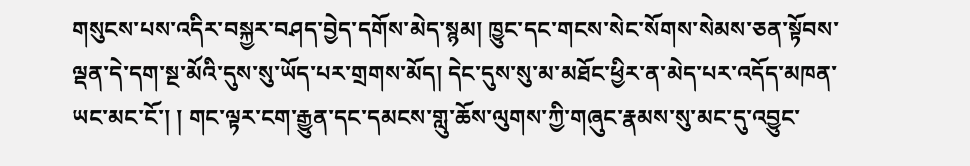གསུངས་པས་འདིར་བསྐྱར་བཤད་བྱེད་དགོས་མེད་སྙམ། ཁྱུང་དང་གངས་སེང་སོགས་སེམས་ཅན་སྟོབས་ལྡན་དེ་དག་སྔ་མོའི་དུས་སུ་ཡོད་པར་གྲགས་མོད། དེང་དུས་སུ་མ་མཐོང་ཕྱིར་ན་མེད་པར་འདོད་མཁན་ཡང་མང་ངོ་། ། གང་ལྟར་ངག་རྒྱུན་དང་དམངས་གླུ་ཆོས་ལུགས་ཀྱི་གཞུང་རྣམས་སུ་མང་དུ་འབྱུང་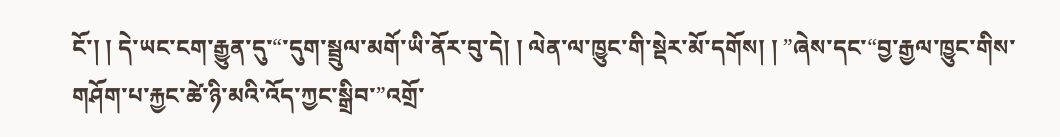ངོ་། ། དེ་ཡང་ངག་རྒྱུན་དུ་“་དུག་སྦྲུལ་མགོ་ཡི་ནོར་བུ་དེ། ། ལེན་ལ་ཁྱུང་གི་སྡེར་མོ་དགོས། ། ”ཞེས་དང་“བྱ་རྒྱལ་ཁྱུང་གིས་གཤོག་པ་རྐྱང་ཚེ་ཉི་མའི་འོད་ཀྱང་སྒྲིབ་”འགྲོ་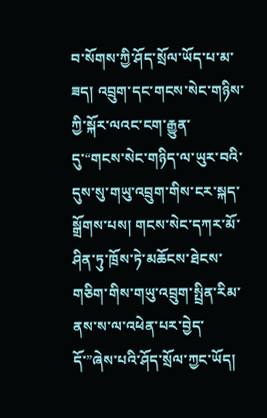བ་སོགས་ཀྱི་ཤོད་སྲོལ་ཡོད་པ་མ་ཟད། འབྲུག་དང་གངས་སེང་གཉིས་ཀྱི་སྐོར་ལའང་ངག་རྒྱུན་དུ་“གངས་སེང་གཉིད་ལ་ཡུར་བའི་དུས་སུ་གཡུ་འབྲུག་གིས་ངར་སྐད་སྒྲོགས་པས། གངས་སེང་དཀར་མོ་ཤིན་ཏུ་ཁྲོས་ཏེ་མཆོངས་ཐེངས་གཅིག་གིས་གཡུ་འབྲུག་སྤྲིན་རིམ་ནས་ས་ལ་འཕེན་པར་བྱེད་དོ་”ཞེས་པའི་ཤོད་སྲོལ་ཀྱང་ཡོད།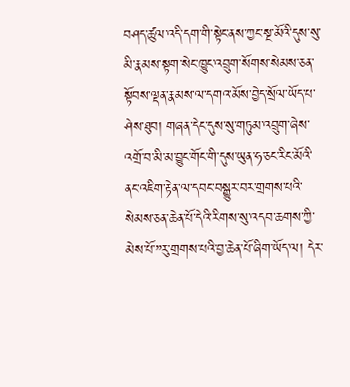བཤད་ཚུལ་འདི་དག་གི་སྟེང་ནས་ཀྱང་སྔ་མོའི་དུས་སུ་མི་རྣམས་སྟག་སེང་ཁྱུང་འབྲུག་སོགས་སེམས་ཅན་སྟོབས་ལྡན་རྣམས་ལ་དགའ་མོས་བྱེད་སྲོལ་ཡོད་པ་ཤེས་ཐུབ། གཞན་དེང་དུས་སུ་གཏུམ་འབྲུག་ཞེས་འགྲོ་བ་མི་མ་བྱུང་གོང་གི་དུས་ཡུན་ཧ་ཅང་རིང་མོའི་ནང་འཇིག་རྟེན་ལ་དབང་བསྒྱུར་བར་གྲགས་པའི་སེམས་ཅན་ཆེན་པོ་དེའི་རིགས་སུ་འདབ་ཆགས་ཀྱི་མེས་པོ་”རུ་གྲགས་པའི་བྱ་ཆེན་པོ་ཞིག་ཡོད་ལ། དེར་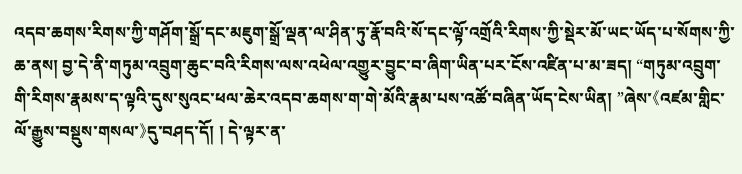འདབ་ཆགས་རིགས་ཀྱི་གཤོག་སྒྲོ་དང་མཇུག་སྒྲོ་ལྡན་ལ་ཤིན་ཏུ་རྣོ་བའི་སོ་དང་ལྟོ་འགྲོའི་རིགས་ཀྱི་སྡེར་མོ་ཡང་ཡོད་པ་སོགས་ཀྱི་ཆ་ནས། བྱ་དེ་ནི་གཏུམ་འབྲུག་ཆུང་བའི་རིགས་ལས་འཕེལ་འགྱུར་བྱུང་བ་ཞིག་ཡིན་པར་ངོས་འཛིན་པ་མ་ཟད། “གཏུམ་འབྲུག་གི་རིགས་རྣམས་ད་ལྟའི་དུས་སུའང་ཕལ་ཆེར་འདབ་ཆགས་ག་གེ་མོའི་རྣམ་པས་འཚོ་བཞིན་ཡོད་ངེས་ཡིན། ”ཞེས་《འཛམ་གླིང་ལོ་རྒྱུས་བསྡུས་གསལ་》དུ་བཤད་དོ། ། དེ་ལྟར་ན་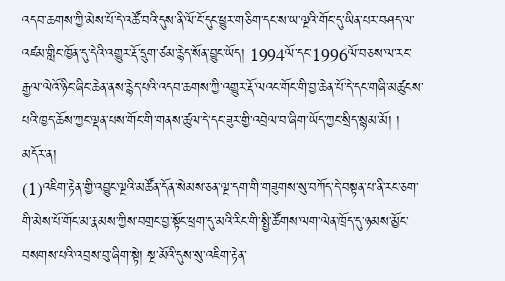འདབ་ཆགས་ཀྱི་མེས་པོ་དེ་འཚོ་བའི་དུས་ནི་ལོ་ངོ་དུང་ཕྱུར་གཅིག་དང་ས་ཡ་ལྔའི་གོང་དུ་ཡིན་པར་བཤད་ལ་འཛམ་གླིང་ཁྱོན་དུ་དེའི་འགྱུར་རྡོ་དྲུག་ཙམ་རྙེད་སོན་བྱུང་ཡོད། 1994ལོ་དང་1996ལོ་བཅས་ལ་རང་རྒྱལ་ལེའོ་ཉིང་ཞིང་ཆེན་ནས་རྙེད་པའི་འདབ་ཆགས་ཀྱི་འགྱུར་རྡོ་ལའང་གོང་གི་བྱ་ཆེན་པོ་དེ་དང་གཞི་མཚུངས་པའི་ཁྱད་ཆོས་ཀྱང་ལྡན་པས་གོང་གི་གནས་ཚུལ་དེ་དང་ཟུར་གྱི་འབྲེལ་བ་ཞིག་ཡོད་ཀྱང་སྲིད་སྙམ་མོ། །
མདོར་ན།
(1)འཇིག་རྟེན་གྱི་འབྱུང་ལྔའི་མཚོན་དོན་སེམས་ཅན་ལྔ་དག་གི་གཟུགས་སུ་བཀོད་དེ་བསྟན་པ་ནི་རང་ཅག་གི་མེས་པོ་གོང་མ་རྣམས་ཀྱིས་བགྲང་བྱ་སྟོང་ཕྲག་དུ་མའི་རིང་གི་སྤྱི་ཚོགས་ལག་ལེན་ཁྲོད་དུ་ཉམས་མྱོང་བསགས་པའི་འབྲས་བུ་ཞིག་སྟེ། སྔ་མོའི་དུས་སུ་འཇིག་རྟེན་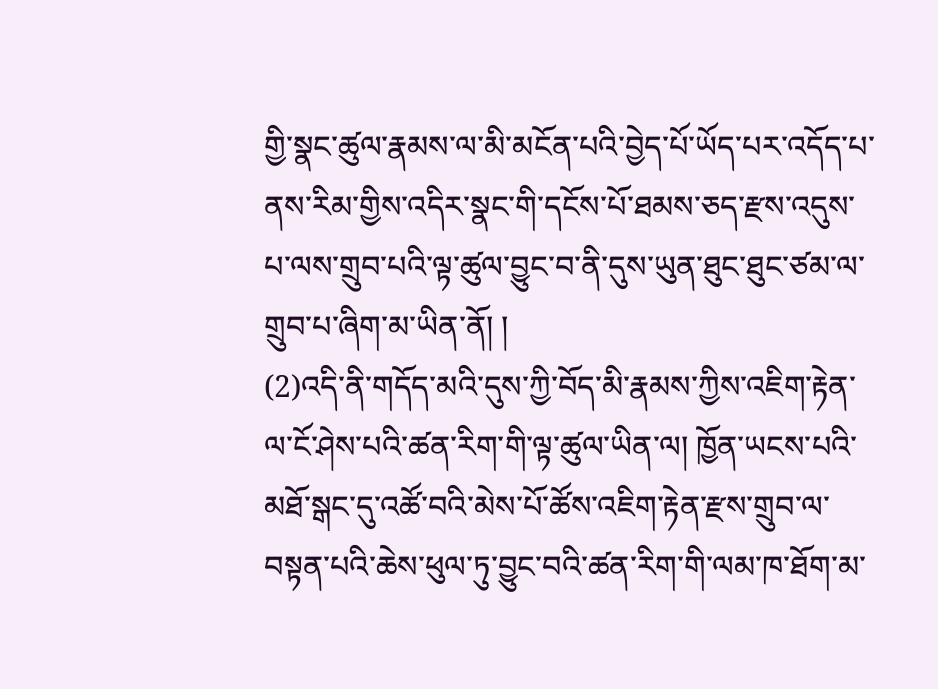གྱི་སྣང་ཚུལ་རྣམས་ལ་མི་མངོན་པའི་བྱེད་པོ་ཡོད་པར་འདོད་པ་ནས་རིམ་གྱིས་འདིར་སྣང་གི་དངོས་པོ་ཐམས་ཅད་རྫས་འདུས་པ་ལས་གྲུབ་པའི་ལྟ་ཚུལ་བྱུང་བ་ནི་དུས་ཡུན་ཐུང་ཐུང་ཙམ་ལ་གྲུབ་པ་ཞིག་མ་ཡིན་ནོ། །
(2)འདི་ནི་གདོད་མའི་དུས་ཀྱི་བོད་མི་རྣམས་ཀྱིས་འཇིག་རྟེན་ལ་ངོ་ཤེས་པའི་ཚན་རིག་གི་ལྟ་ཚུལ་ཡིན་ལ། ཁྱོན་ཡངས་པའི་མཐོ་སྒང་དུ་འཚོ་བའི་མེས་པོ་ཚོས་འཇིག་རྟེན་རྫས་གྲུབ་ལ་བསྟན་པའི་ཆེས་ཕུལ་ཏུ་བྱུང་བའི་ཚན་རིག་གི་ལམ་ཁ་ཐོག་མ་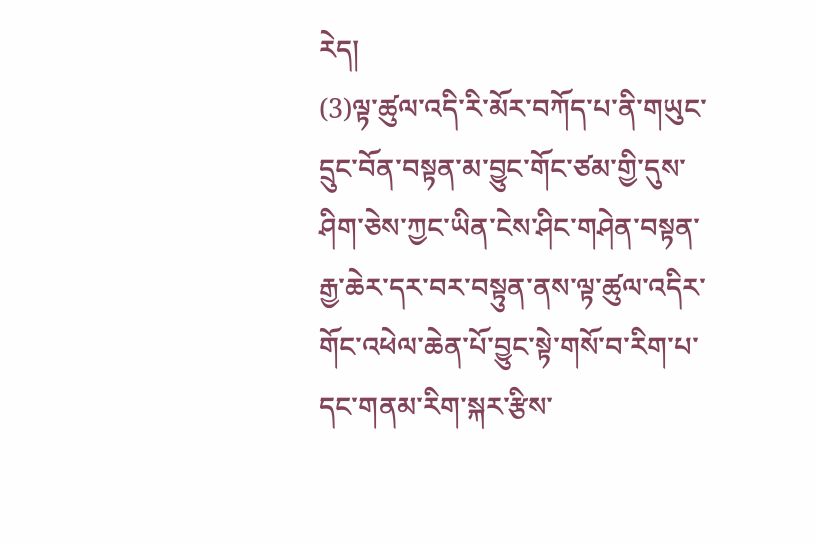རེད།
(3)ལྟ་ཚུལ་འདི་རི་མོར་བཀོད་པ་ནི་གཡུང་དྲུང་བོན་བསྟན་མ་བྱུང་གོང་ཙམ་གྱི་དུས་ཤིག་ཅེས་ཀྱང་ཡིན་ངེས་ཤིང་གཤེན་བསྟན་རྒྱ་ཆེར་དར་བར་བསྟུན་ནས་ལྟ་ཚུལ་འདིར་གོང་འཕེལ་ཆེན་པོ་བྱུང་སྟེ་གསོ་བ་རིག་པ་དང་གནམ་རིག་སྐར་རྩིས་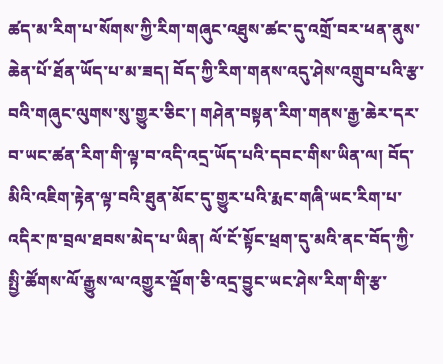ཚད་མ་རིག་པ་སོགས་ཀྱི་རིག་གཞུང་འཐུས་ཚང་དུ་འགྲོ་བར་ཕན་ནུས་ཆེན་པོ་ཐོན་ཡོད་པ་མ་ཟད། བོད་ཀྱི་རིག་གནས་འདུ་ཤེས་འགྲུབ་པའི་རྩ་བའི་གཞུང་ལུགས་སུ་གྱུར་ཅིང་། གཤེན་བསྟན་རིག་གནས་རྒྱ་ཆེར་དར་བ་ཡང་ཚན་རིག་གི་ལྟ་བ་འདི་འདྲ་ཡོད་པའི་དབང་གིས་ཡིན་ལ། བོད་མིའི་འཇིག་རྟེན་ལྟ་བའི་ཐུན་མོང་དུ་གྱུར་པའི་རྨང་གཞི་ཡང་རིག་པ་འདིར་ཁ་བྲལ་ཐབས་མེད་པ་ཡིན། ལོ་ངོ་སྟོང་ཕྲག་དུ་མའི་ནང་བོད་ཀྱི་སྤྱི་ཚོགས་ལོ་རྒྱུས་ལ་འགྱུར་ལྡོག་ཅི་འདྲ་བྱུང་ཡང་ཤེས་རིག་གི་རྩ་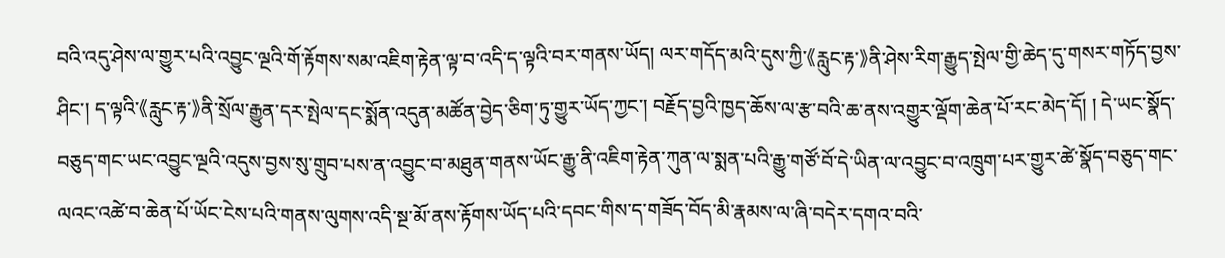བའི་འདུ་ཤེས་ལ་གྱུར་པའི་འབྱུང་ལྔའི་གོ་རྟོགས་སམ་འཇིག་རྟེན་ལྟ་བ་འདི་ད་ལྟའི་བར་གནས་ཡོད། ལར་གདོད་མའི་དུས་ཀྱི་《རླུང་རྟ་》ནི་ཤེས་རིག་རྒྱུད་སྤེལ་གྱི་ཆེད་དུ་གསར་གཏོད་བྱས་ཤིང་། ད་ལྟའི་《རླུང་རྟ་》ནི་སྲོལ་རྒྱུན་དར་སྤེལ་དང་སྨོན་འདུན་མཚོན་བྱེད་ཅིག་ཏུ་གྱུར་ཡོད་ཀྱང་། བརྗོད་བྱའི་ཁྱད་ཆོས་ལ་རྩ་བའི་ཆ་ནས་འགྱུར་ལྡོག་ཆེན་པོ་རང་མེད་དོ། ། དེ་ཡང་སྣོད་བཅུད་གང་ཡང་འབྱུང་ལྔའི་འདུས་བྱས་སུ་གྲུབ་པས་ན་འབྱུང་བ་མཐུན་གནས་ཡོང་རྒྱུ་ནི་འཇིག་རྟེན་ཀུན་ལ་སྨན་པའི་རྒྱུ་གཙོ་བོ་དེ་ཡིན་ལ་འབྱུང་བ་འཁྲུག་པར་གྱུར་ཚེ་སྣོད་བཅུད་གང་ལའང་འཚེ་བ་ཆེན་པོ་ཡོང་ངེས་པའི་གནས་ལུགས་འདི་སྔ་མོ་ནས་རྟོགས་ཡོད་པའི་དབང་གིས་ད་གཟོད་བོད་མི་རྣམས་ལ་ཞི་བདེར་དགའ་བའི་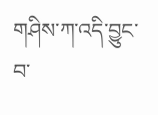གཤིས་ཀ་འདི་བྱུང་བ་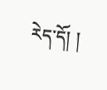རེད་དོ། །